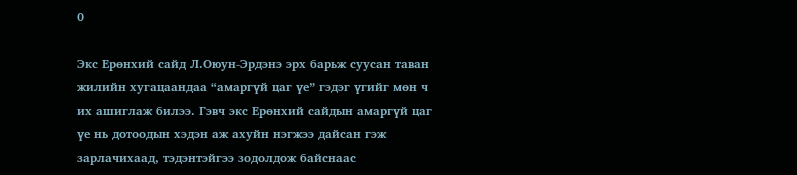0

Экс Ерөнхий сайд Л.Оюун-Эрдэнэ эрх барьж суусан таван жилийн хугацаандаа “амаргүй цаг үе” гэдэг үгийг мөн ч их ашиглаж билээ. Гэвч экс Ерөнхий сайдын амаргүй цаг үе нь дотоодын хэдэн аж ахуйн нэгжээ дайсан гэж зарлачихаад, тэдэнтэйгээ зодолдож байснаас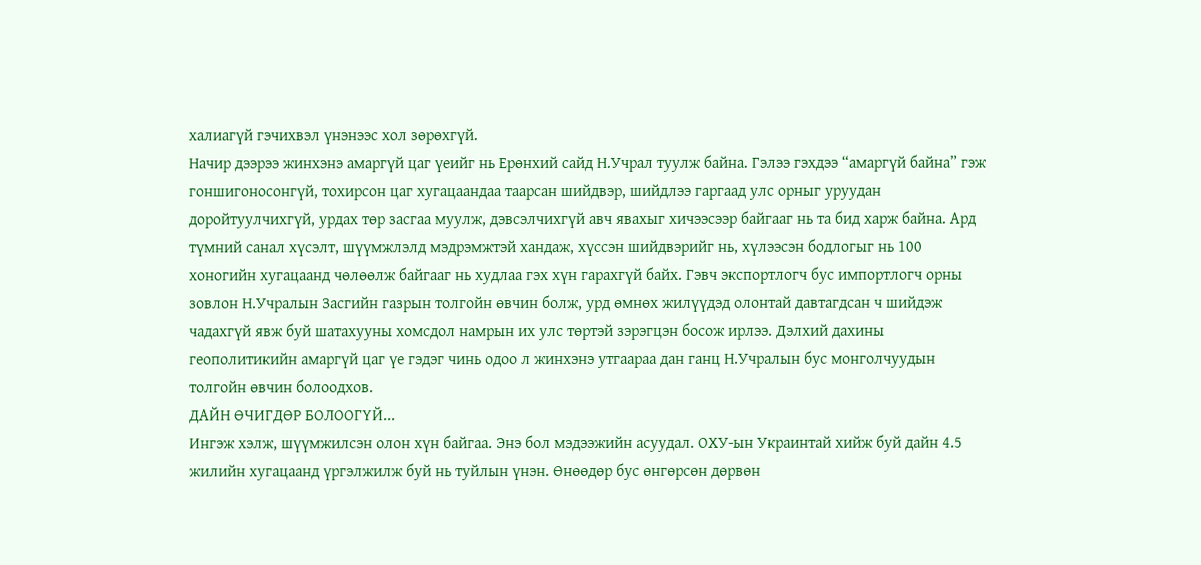халиагүй гэчихвэл үнэнээс хол зөрөхгүй.
Начир дээрээ жинхэнэ амаргүй цаг үеийг нь Ерөнхий сайд Н.Учрал туулж байна. Гэлээ гэхдээ “амаргүй байна” гэж гоншигоносонгүй, тохирсон цаг хугацаандаа таарсан шийдвэр, шийдлээ гаргаад улс орныг уруудан доройтуулчихгүй, урдах төр засгаа муулж, дэвсэлчихгүй авч явахыг хичээсээр байгааг нь та бид харж байна. Ард түмний санал хүсэлт, шүүмжлэлд мэдрэмжтэй хандаж, хүссэн шийдвэрийг нь, хүлээсэн бодлогыг нь 100 хоногийн хугацаанд чөлөөлж байгааг нь худлаа гэх хүн гарахгүй байх. Гэвч экспортлогч бус импортлогч орны зовлон Н.Учралын Засгийн газрын толгойн өвчин болж, урд өмнөх жилүүдэд олонтай давтагдсан ч шийдэж чадахгүй явж буй шатахууны хомсдол намрын их улс төртэй зэрэгцэн босож ирлээ. Дэлхий дахины геополитикийн амаргүй цаг үе гэдэг чинь одоо л жинхэнэ утгаараа дан ганц Н.Учралын бус монголчуудын толгойн өвчин болоодхов.
ДАЙН ӨЧИГДӨР БОЛООГҮЙ...
Ингэж хэлж, шүүмжилсэн олон хүн байгаа. Энэ бол мэдээжийн асуудал. ОХУ-ын Украинтай хийж буй дайн 4.5 жилийн хугацаанд үргэлжилж буй нь туйлын үнэн. Өнөөдөр бус өнгөрсөн дөрвөн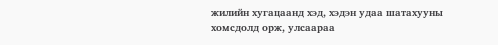жилийн хугацаанд хэд, хэдэн удаа шатахууны хомсдолд орж, улсаараа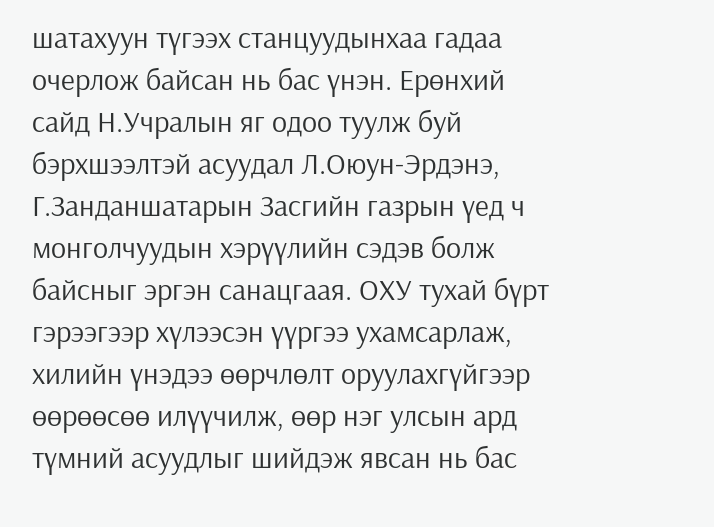шатахуун түгээх станцуудынхаа гадаа очерлож байсан нь бас үнэн. Ерөнхий сайд Н.Учралын яг одоо туулж буй бэрхшээлтэй асуудал Л.Оюун-Эрдэнэ, Г.Занданшатарын Засгийн газрын үед ч монголчуудын хэрүүлийн сэдэв болж байсныг эргэн санацгаая. ОХУ тухай бүрт гэрээгээр хүлээсэн үүргээ ухамсарлаж, хилийн үнэдээ өөрчлөлт оруулахгүйгээр өөрөөсөө илүүчилж, өөр нэг улсын ард түмний асуудлыг шийдэж явсан нь бас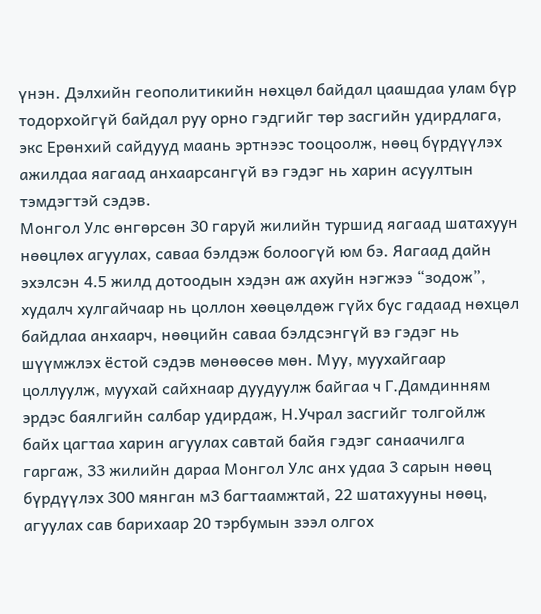үнэн. Дэлхийн геополитикийн нөхцөл байдал цаашдаа улам бүр тодорхойгүй байдал руу орно гэдгийг төр засгийн удирдлага, экс Ерөнхий сайдууд маань эртнээс тооцоолж, нөөц бүрдүүлэх ажилдаа яагаад анхаарсангүй вэ гэдэг нь харин асуултын тэмдэгтэй сэдэв.
Монгол Улс өнгөрсөн 30 гаруй жилийн туршид яагаад шатахуун нөөцлөх агуулах, саваа бэлдэж болоогүй юм бэ. Яагаад дайн эхэлсэн 4.5 жилд дотоодын хэдэн аж ахуйн нэгжээ “зодож”, худалч хулгайчаар нь цоллон хөөцөлдөж гүйх бус гадаад нөхцөл байдлаа анхаарч, нөөцийн саваа бэлдсэнгүй вэ гэдэг нь шүүмжлэх ёстой сэдэв мөнөөсөө мөн. Муу, муухайгаар цоллуулж, муухай сайхнаар дуудуулж байгаа ч Г.Дамдинням эрдэс баялгийн салбар удирдаж, Н.Учрал засгийг толгойлж байх цагтаа харин агуулах савтай байя гэдэг санаачилга гаргаж, 33 жилийн дараа Монгол Улс анх удаа 3 сарын нөөц бүрдүүлэх 300 мянган м3 багтаамжтай, 22 шатахууны нөөц, агуулах сав барихаар 20 тэрбумын зээл олгох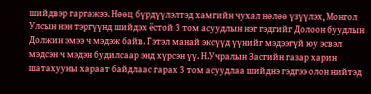шийдвэр гаргажээ. Нөөц бүрдүүлэлтэд хамгийн чухал нөлөө үзүүлэх, Монгол Улсын нэн тэргүүнд шийдэх ёстой 3 том асуудлын нэг гэдгийг Долоон буудлын Должин эмээ ч мэдэж байв. Гэтэл манай эксүүд үүнийг мэдээгүй юу эсвэл мэдсэн ч мэдэн будилсаар энд хүрсэн үү. Н.Учралын Засгийн газар харин шатахууны хараат байдлаас гарах 3 том асуудлаа шийднэ гэдгээ олон нийтэд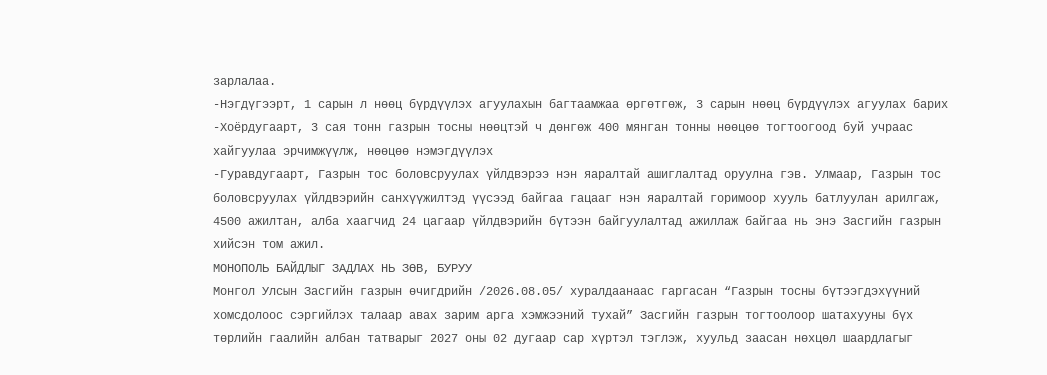зарлалаа.
-Нэгдүгээрт, 1 сарын л нөөц бүрдүүлэх агуулахын багтаамжаа өргөтгөж, 3 сарын нөөц бүрдүүлэх агуулах барих
-Хоёрдугаарт, 3 сая тонн газрын тосны нөөцтэй ч дөнгөж 400 мянган тонны нөөцөө тогтоогоод буй учраас хайгуулаа эрчимжүүлж, нөөцөө нэмэгдүүлэх
-Гуравдугаарт, Газрын тос боловсруулах үйлдвэрээ нэн яаралтай ашиглалтад оруулна гэв. Улмаар, Газрын тос боловсруулах үйлдвэрийн санхүүжилтэд үүсээд байгаа гацааг нэн яаралтай горимоор хууль батлуулан арилгаж, 4500 ажилтан, алба хаагчид 24 цагаар үйлдвэрийн бүтээн байгуулалтад ажиллаж байгаа нь энэ Засгийн газрын хийсэн том ажил.
МОНОПОЛЬ БАЙДЛЫГ ЗАДЛАХ НЬ ЗӨВ, БУРУУ
Монгол Улсын Засгийн газрын өчигдрийн /2026.08.05/ хуралдаанаас гаргасан “Газрын тосны бүтээгдэхүүний хомсдолоос сэргийлэх талаар авах зарим арга хэмжээний тухай” Засгийн газрын тогтоолоор шатахууны бүх төрлийн гаалийн албан татварыг 2027 оны 02 дугаар сар хүртэл тэглэж, хуульд заасан нөхцөл шаардлагыг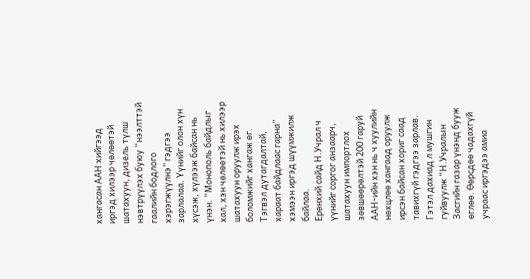хангасан ААН хийгээд иргэд хилээр чөлөөтэй шатахуун, дизель түлш нэвтрүүлэх буюу “нээлттэй гаалийн бодлого хэрэгжүүлнэ” гэдгээ зарлалаа. Үүнийг олон хүн хүсэж, хүлээж байсан нь үнэн. “Монополь байдлыг хал, хэн чөлөөтэй нь хилээр шатахуун оруулж ирэх боломжийг хангаж өг. Тэгвэл дутагдалтай, хараат байдлаас гарна” хэмээн иргэд шүүмжилж байлаа.
Ерөнхий сайд Н.Учрал ч үүнийг соргог анзаарч, шатахуун импортлох зөвшөөрөлтэй 200 гаруй ААН-ийн хэн нь ч хуулийн нөхцлөө хангаад оруулж ирсэн байсан хориг саад тавихгүй гэдгээ зарлав. Гэтэл дахиад л мушгин гуйвуулж “Н.Учралын Засгийн газар үнэнд бууж өглөө. Өөрсдөө чадахгүй учраас иргэдээ амиа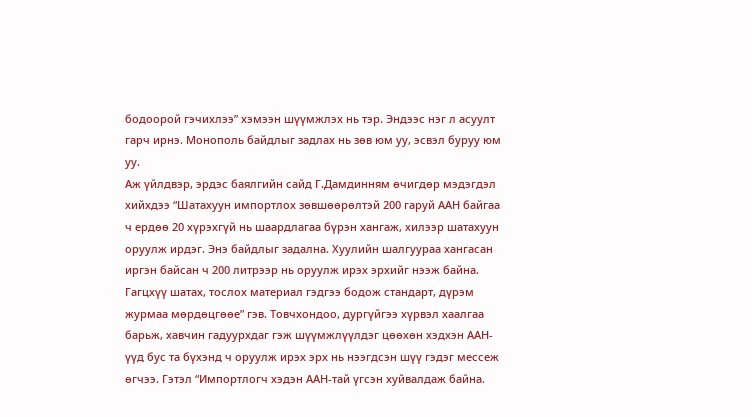бодоорой гэчихлээ” хэмээн шүүмжлэх нь тэр. Эндээс нэг л асуулт гарч ирнэ. Монополь байдлыг задлах нь зөв юм уу, эсвэл буруу юм уу.
Аж үйлдвэр, эрдэс баялгийн сайд Г.Дамдинням өчигдөр мэдэгдэл хийхдээ “Шатахуун импортлох зөвшөөрөлтэй 200 гаруй ААН байгаа ч ердөө 20 хүрэхгүй нь шаардлагаа бүрэн хангаж, хилээр шатахуун оруулж ирдэг. Энэ байдлыг задална. Хуулийн шалгуураа хангасан иргэн байсан ч 200 литрээр нь оруулж ирэх эрхийг нээж байна. Гагцхүү шатах, тослох материал гэдгээ бодож стандарт, дүрэм журмаа мөрдөцгөөе” гэв. Товчхондоо, дургүйгээ хүрвэл хаалгаа барьж, хавчин гадуурхдаг гэж шүүмжлүүлдэг цөөхөн хэдхэн ААН-үүд бус та бүхэнд ч оруулж ирэх эрх нь нээгдсэн шүү гэдэг мессеж өгчээ. Гэтэл “Импортлогч хэдэн ААН-тай үгсэн хуйвалдаж байна.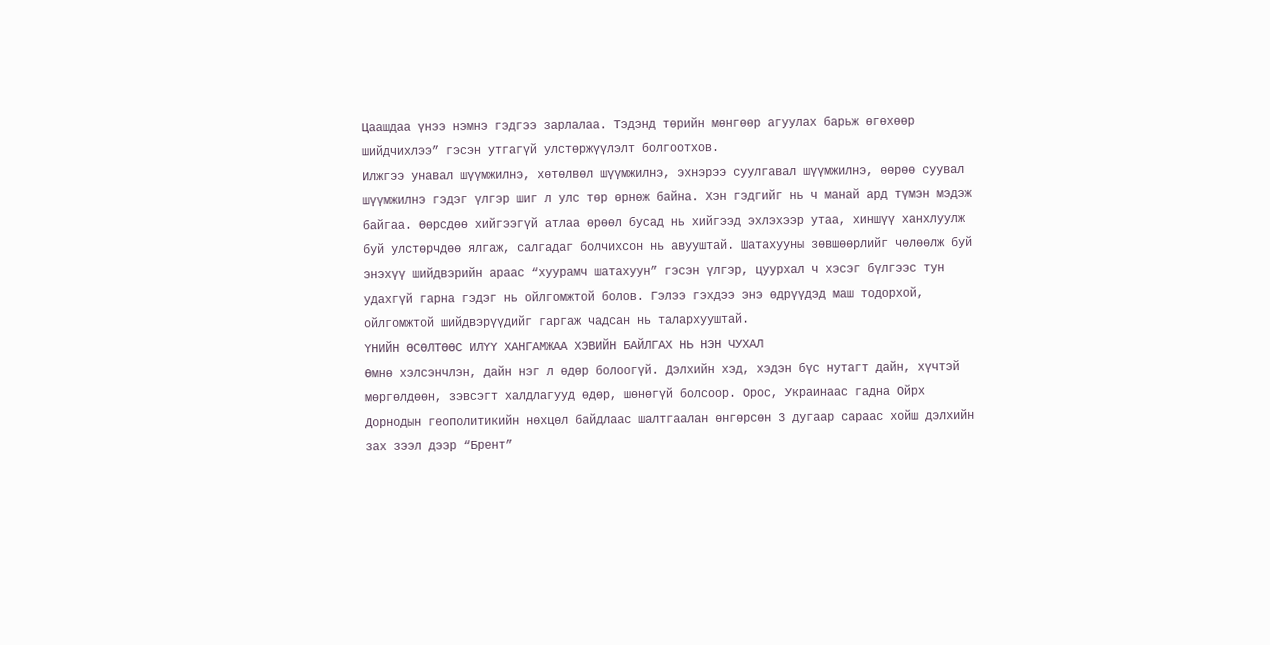Цаашдаа үнээ нэмнэ гэдгээ зарлалаа. Тэдэнд төрийн мөнгөөр агуулах барьж өгөхөөр шийдчихлээ” гэсэн утгагүй улстөржүүлэлт болгоотхов.
Илжгээ унавал шүүмжилнэ, хөтөлвөл шүүмжилнэ, эхнэрээ суулгавал шүүмжилнэ, өөрөө суувал шүүмжилнэ гэдэг үлгэр шиг л улс төр өрнөж байна. Хэн гэдгийг нь ч манай ард түмэн мэдэж байгаа. Өөрсдөө хийгээгүй атлаа өрөөл бусад нь хийгээд эхлэхээр утаа, хиншүү ханхлуулж буй улстөрчдөө ялгаж, салгадаг болчихсон нь авууштай. Шатахууны зөвшөөрлийг чөлөөлж буй энэхүү шийдвэрийн араас “хуурамч шатахуун” гэсэн үлгэр, цуурхал ч хэсэг бүлгээс тун удахгүй гарна гэдэг нь ойлгомжтой болов. Гэлээ гэхдээ энэ өдрүүдэд маш тодорхой, ойлгомжтой шийдвэрүүдийг гаргаж чадсан нь талархууштай.
ҮНИЙН ӨСӨЛТӨӨС ИЛҮҮ ХАНГАМЖАА ХЭВИЙН БАЙЛГАХ НЬ НЭН ЧУХАЛ
Өмнө хэлсэнчлэн, дайн нэг л өдөр болоогүй. Дэлхийн хэд, хэдэн бүс нутагт дайн, хүчтэй мөргөлдөөн, зэвсэгт халдлагууд өдөр, шөнөгүй болсоор. Орос, Украинаас гадна Ойрх Дорнодын геополитикийн нөхцөл байдлаас шалтгаалан өнгөрсөн 3 дугаар сараас хойш дэлхийн зах зээл дээр “Брент”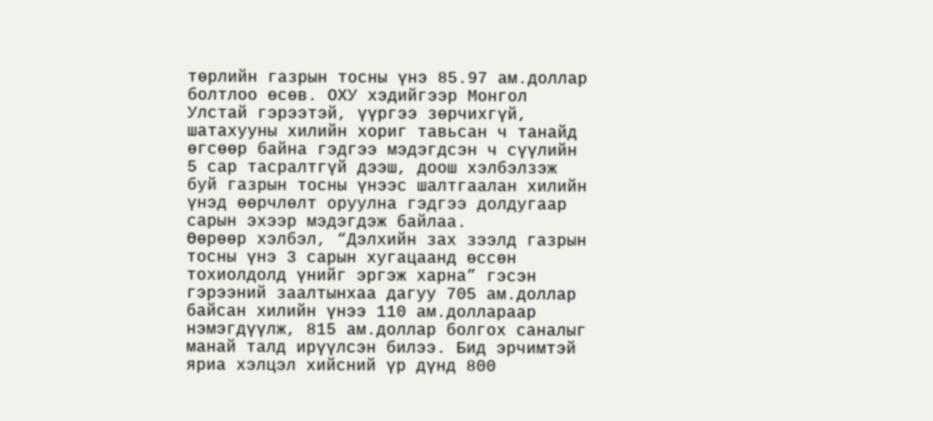төрлийн газрын тосны үнэ 85.97 ам.доллар болтлоо өсөв. ОХУ хэдийгээр Монгол Улстай гэрээтэй, үүргээ зөрчихгүй, шатахууны хилийн хориг тавьсан ч танайд өгсөөр байна гэдгээ мэдэгдсэн ч сүүлийн 5 сар тасралтгүй дээш, доош хэлбэлзэж буй газрын тосны үнээс шалтгаалан хилийн үнэд өөрчлөлт оруулна гэдгээ долдугаар сарын эхээр мэдэгдэж байлаа.
Өөрөөр хэлбэл, “Дэлхийн зах зээлд газрын тосны үнэ 3 сарын хугацаанд өссөн тохиолдолд үнийг эргэж харна” гэсэн гэрээний заалтынхаа дагуу 705 ам.доллар байсан хилийн үнээ 110 ам.доллараар нэмэгдүүлж, 815 ам.доллар болгох саналыг манай талд ирүүлсэн билээ. Бид эрчимтэй яриа хэлцэл хийсний үр дүнд 800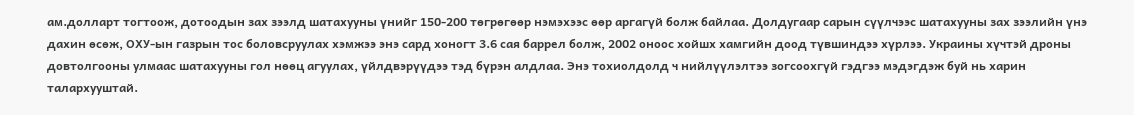ам.долларт тогтоож, дотоодын зах зээлд шатахууны үнийг 150-200 төгрөгөөр нэмэхээс өөр аргагүй болж байлаа. Долдугаар сарын сүүлчээс шатахууны зах зээлийн үнэ дахин өсөж, ОХУ-ын газрын тос боловсруулах хэмжээ энэ сард хоногт 3.6 сая баррел болж, 2002 оноос хойшх хамгийн доод түвшиндээ хүрлээ. Украины хүчтэй дроны довтолгооны улмаас шатахууны гол нөөц агуулах, үйлдвэрүүдээ тэд бүрэн алдлаа. Энэ тохиолдолд ч нийлүүлэлтээ зогсоохгүй гэдгээ мэдэгдэж буй нь харин талархууштай.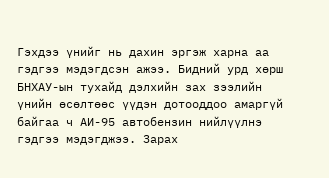Гэхдээ үнийг нь дахин эргэж харна аа гэдгээ мэдэгдсэн ажээ. Бидний урд хөрш БНХАУ-ын тухайд дэлхийн зах зээлийн үнийн өсөлтөөс үүдэн дотооддоо амаргүй байгаа ч АИ-95 автобензин нийлүүлнэ гэдгээ мэдэгджээ. Зарах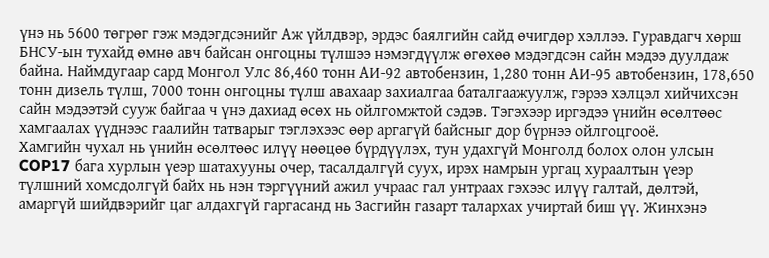үнэ нь 5600 төгрөг гэж мэдэгдсэнийг Аж үйлдвэр, эрдэс баялгийн сайд өчигдөр хэллээ. Гуравдагч хөрш БНСУ-ын тухайд өмнө авч байсан онгоцны түлшээ нэмэгдүүлж өгөхөө мэдэгдсэн сайн мэдээ дуулдаж байна. Наймдугаар сард Монгол Улс 86,460 тонн АИ-92 автобензин, 1,280 тонн АИ-95 автобензин, 178,650 тонн дизель түлш, 7000 тонн онгоцны түлш авахаар захиалгаа баталгаажуулж, гэрээ хэлцэл хийчихсэн сайн мэдээтэй сууж байгаа ч үнэ дахиад өсөх нь ойлгомжтой сэдэв. Тэгэхээр иргэдээ үнийн өсөлтөөс хамгаалах үүднээс гаалийн татварыг тэглэхээс өөр аргагүй байсныг дор бүрнээ ойлгоцгооё.
Хамгийн чухал нь үнийн өсөлтөөс илүү нөөцөө бүрдүүлэх, тун удахгүй Монголд болох олон улсын COP17 бага хурлын үеэр шатахууны очер, тасалдалгүй суух, ирэх намрын ургац хураалтын үеэр түлшний хомсдолгүй байх нь нэн тэргүүний ажил учраас гал унтраах гэхээс илүү галтай, дөлтэй, амаргүй шийдвэрийг цаг алдахгүй гаргасанд нь Засгийн газарт талархах учиртай биш үү. Жинхэнэ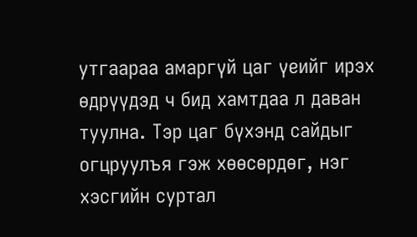утгаараа амаргүй цаг үеийг ирэх өдрүүдэд ч бид хамтдаа л даван туулна. Тэр цаг бүхэнд сайдыг огцруулъя гэж хөөсөрдөг, нэг хэсгийн суртал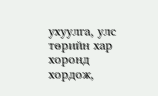ухуулга, улс төрийн хар хоронд хордож,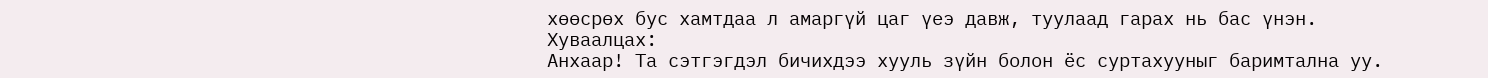хөөсрөх бус хамтдаа л амаргүй цаг үеэ давж, туулаад гарах нь бас үнэн.
Хуваалцах:
Анхаар! Та сэтгэгдэл бичихдээ хууль зүйн болон ёс суртахууныг баримтална уу.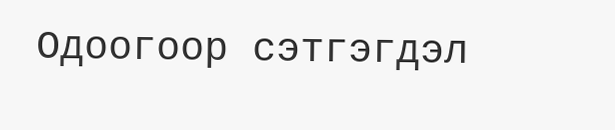Одоогоор сэтгэгдэл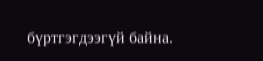бүртгэгдээгүй байна.